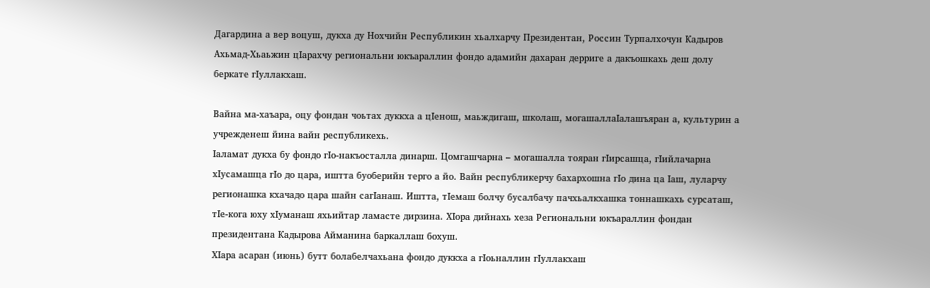Дагардина а вер воцуш, дукха ду Нохчийн Республикин хьалхарчу Президентан, Россин Турпалхочун Кадыров Ахьмад-Хьаьжин цIарахчу региональни юкъараллин фондо адамийн дахаран дерриге а дакъошкахь деш долу беркате гIуллакхаш.

Вайна ма-хаъара, оцу фондан чоьтах дуккха а цIенош, маьждигаш, школаш, могашаллаIалашъяран а, культурин а учрежденеш йина вайн республикехь.
Iаламат дукха бу фондо гIо-накъосталла динарш. Цомгашчарна – могашалла тояран гIирсашца, гIийлачарна хIусамашца гIо до цара, иштта буоберийн терго а йо. Вайн республикерчу бахархошна гIо дина ца Iаш, луларчу регионашка кхачадо цара шайн сагIанаш. Иштта, тIемаш болчу бусалбачу пачхьалкхашка тоннашкахь сурсаташ, тIе-кога юху хIуманаш яхьийтар ламасте дирзина. ХIора дийнахь хеза Региональни юкъараллин фондан президентана Кадырова Айманина баркаллаш бохуш.
ХIара асаран (июнь) бутт болабелчахьана фондо дуккха а гIоьналлин гIуллакхаш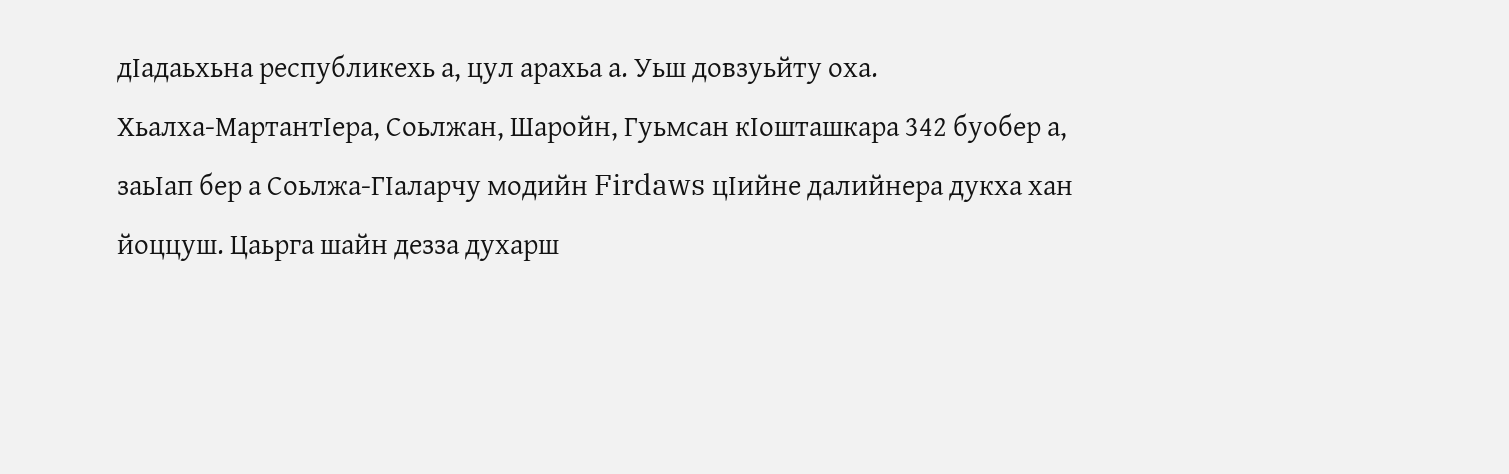дIадаьхьна республикехь а, цул арахьа а. Уьш довзуьйту оха.
Хьалха-МартантIера, Соьлжан, Шаройн, Гуьмсан кIошташкара 342 буобер а, заьIап бер а Соьлжа-ГIаларчу модийн Firdaws цIийне далийнера дукха хан йоццуш. Цаьрга шайн дезза духарш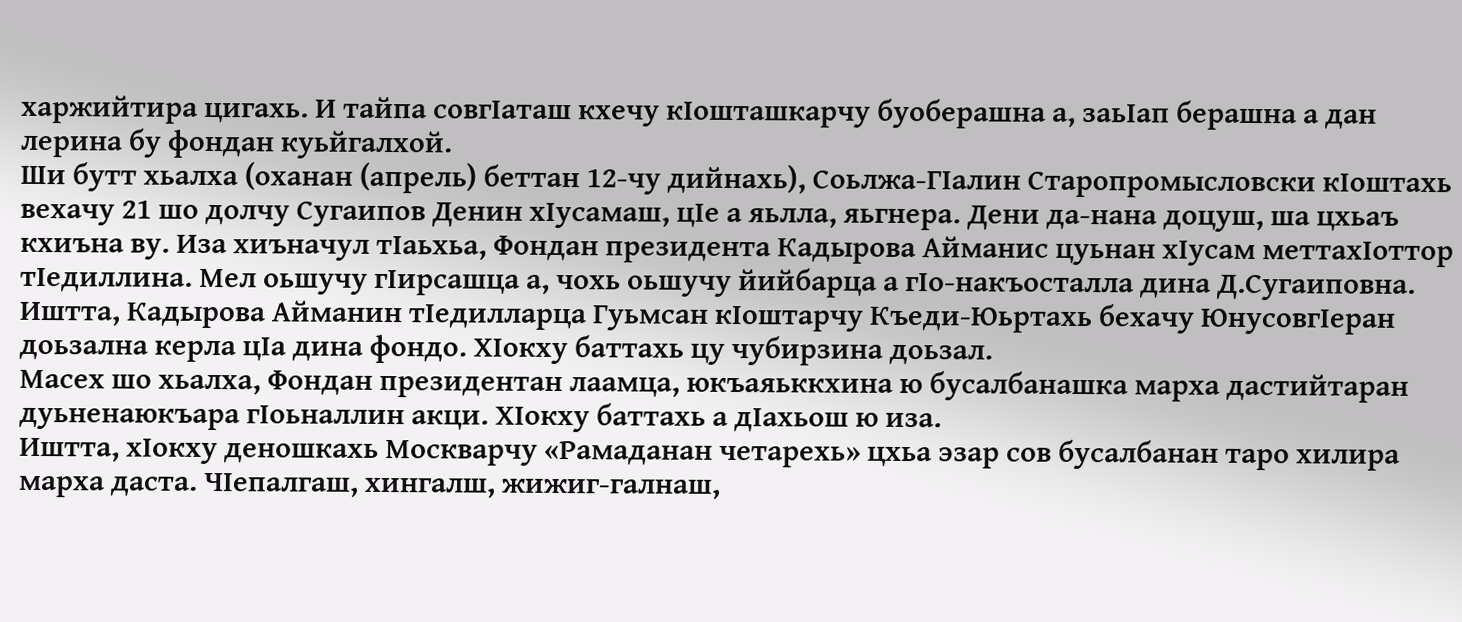харжийтира цигахь. И тайпа совгIаташ кхечу кIошташкарчу буоберашна а, заьIап берашна а дан лерина бу фондан куьйгалхой.
Ши бутт хьалха (оханан (апрель) беттан 12-чу дийнахь), Соьлжа-ГIалин Старопромысловски кIоштахь вехачу 21 шо долчу Сугаипов Денин хIусамаш, цIе а яьлла, яьгнера. Дени да-нана доцуш, ша цхьаъ кхиъна ву. Иза хиъначул тIаьхьа, Фондан президента Кадырова Айманис цуьнан хIусам меттахIоттор тIедиллина. Мел оьшучу гIирсашца а, чохь оьшучу йийбарца а гIо-накъосталла дина Д.Сугаиповна.
Иштта, Кадырова Айманин тIедилларца Гуьмсан кIоштарчу Къеди-Юьртахь бехачу ЮнусовгIеран доьзална керла цIа дина фондо. ХIокху баттахь цу чубирзина доьзал.
Масех шо хьалха, Фондан президентан лаамца, юкъаяьккхина ю бусалбанашка марха дастийтаран дуьненаюкъара гIоьналлин акци. ХIокху баттахь а дIахьош ю иза.
Иштта, хIокху деношкахь Москварчу «Рамаданан четарехь» цхьа эзар сов бусалбанан таро хилира марха даста. ЧIепалгаш, хингалш, жижиг-галнаш,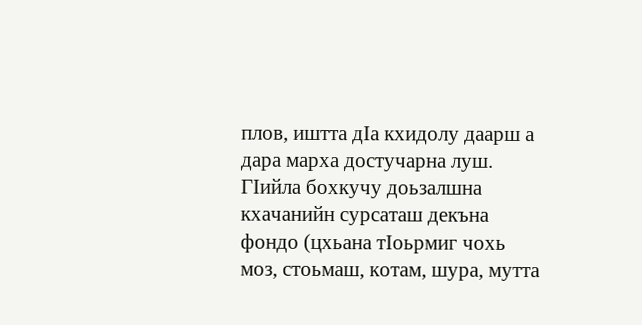плов, иштта дIа кхидолу даарш а дара марха достучарна луш.
ГIийла бохкучу доьзалшна кхачанийн сурсаташ декъна фондо (цхьана тIоьрмиг чохь моз, стоьмаш, котам, шура, мутта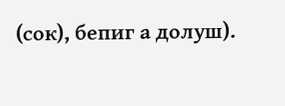(сок), бепиг а долуш).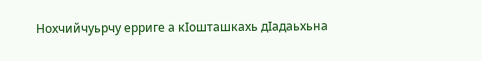Нохчийчуьрчу ерриге а кIошташкахь дIадаьхьна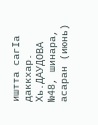иштта сагIа даккхар.
Хь.ДАУДОВА
№48, шинара, асаран (июнь)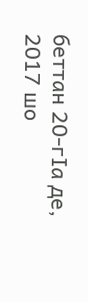беттан 20-гIа де, 2017 шо